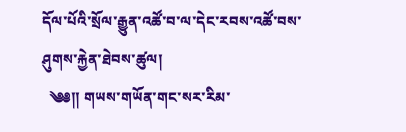དོལ་པོའི་སྲོལ་རྒྱུན་འཚོ་བ་ལ་དེང་རབས་འཚོ་བས་ཤུགས་རྐྱེན་ཐེབས་ཚུལ།
  ༄༅།། གཡས་གཡོན་གང་སར་རིམ་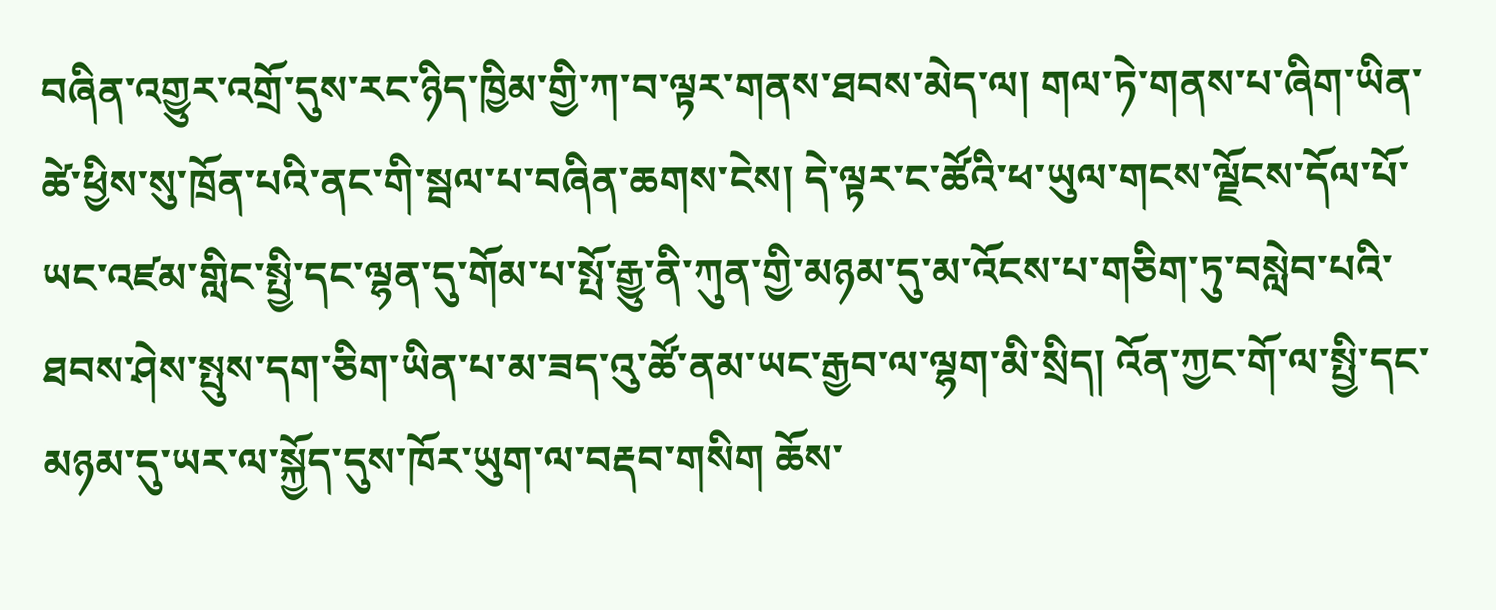བཞིན་འགྱུར་འགྲོ་དུས་རང་ཉིད་ཁྱིམ་གྱི་ཀ་བ་ལྟར་གནས་ཐབས་མེད་ལ། གལ་ཏེ་གནས་པ་ཞིག་ཡིན་ཚེ་ཕྱིས་སུ་ཁྲོན་པའི་ནང་གི་སྦལ་པ་བཞིན་ཆགས་ངེས། དེ་ལྟར་ང་ཚོའི་ཕ་ཡུལ་གངས་ལྗོངས་དོལ་པོ་ཡང་འཛམ་གླིང་སྤྱི་དང་ལྷན་དུ་གོམ་པ་སྤོ་རྒྱུ་ནི་ཀུན་གྱི་མཉམ་དུ་མ་འོངས་པ་གཅིག་ཏུ་བསླེབ་པའི་ཐབས་ཤེས་སྤུས་དག་ཅིག་ཡིན་པ་མ་ཟད་འུ་ཚོ་ནམ་ཡང་རྒྱབ་ལ་ལྷག་མི་སྲིད། འོན་ཀྱང་གོ་ལ་སྤྱི་དང་མཉམ་དུ་ཡར་ལ་སྐྱོད་དུས་ཁོར་ཡུག་ལ་བརྡབ་གསིག ཆོས་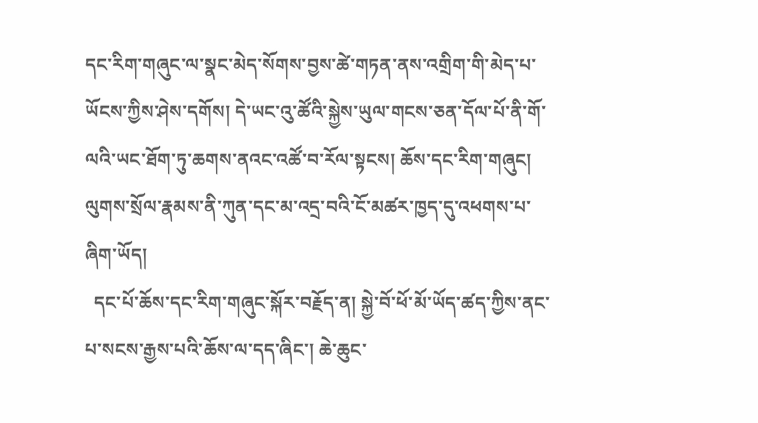དང་རིག་གཞུང་ལ་སྣང་མེད་སོགས་བྱས་ཚེ་གཏན་ནས་འགྲིག་གི་མེད་པ་ཡོངས་ཀྱིས་ཤེས་དགོས། དེ་ཡང་འུ་ཚོའི་སྐྱེས་ཡུལ་གངས་ཅན་དོལ་པོ་ནི་གོ་ལའི་ཡང་ཐོག་ཏུ་ཆགས་ནའང་འཚོ་བ་རོལ་སྟངས། ཆོས་དང་རིག་གཞུང། ལུགས་སྲོལ་རྣམས་ནི་ཀུན་དང་མ་འདྲ་བའི་ངོ་མཚར་ཁྱད་དུ་འཕགས་པ་ཞིག་ཡོད།
  དང་པོ་ཆོས་དང་རིག་གཞུང་སྐོར་བརྗོད་ན། སྐྱེ་བོ་ཕོ་མོ་ཡོད་ཚད་ཀྱིས་ནང་པ་སངས་རྒྱས་པའི་ཆོས་ལ་དད་ཞིང་། ཆེ་ཆུང་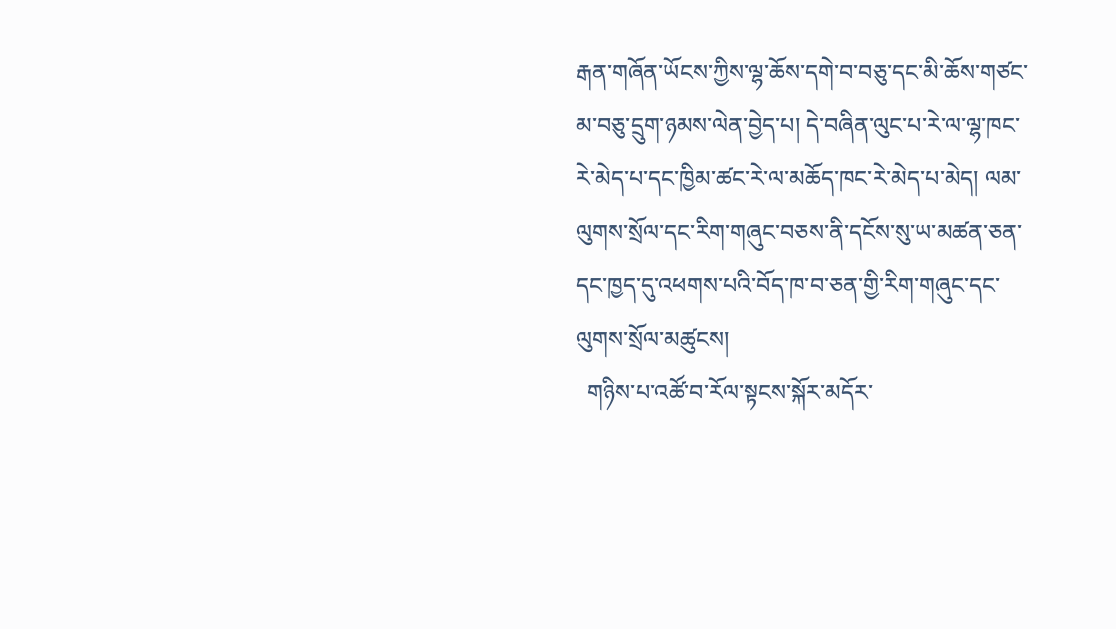རྒན་གཞོན་ཡོངས་ཀྱིས་ལྷ་ཆོས་དགེ་བ་བཅུ་དང་མི་ཆོས་གཙང་མ་བཅུ་དྲུག་ཉམས་ལེན་བྱེད་པ། དེ་བཞིན་ལུང་པ་རེ་ལ་ལྷ་ཁང་རེ་མེད་པ་དང་ཁྱིམ་ཚང་རེ་ལ་མཆོད་ཁང་རེ་མེད་པ་མེད། ལམ་ལུགས་སྲོལ་དང་རིག་གཞུང་བཅས་ནི་དངོས་སུ་ཡ་མཚན་ཅན་དང་ཁྱད་དུ་འཕགས་པའི་བོད་ཁ་བ་ཅན་གྱི་རིག་གཞུང་དང་ལུགས་སྲོལ་མཚུངས།
  གཉིས་པ་འཚོ་བ་རོལ་སྟངས་སྐོར་མདོར་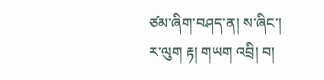ཙམ་ཞིག་བཤད་ན། ས་ཞིང་། ར་ལུག རྟ། གཡག འབྲི། བ།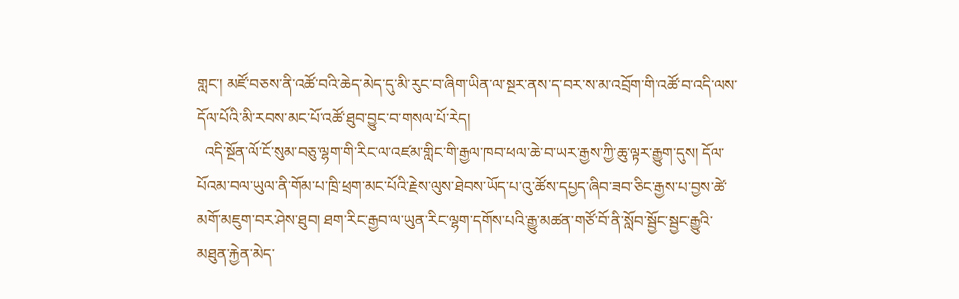གླང་། མཛོ་བཅས་ནི་འཚོ་བའི་ཆེད་མེད་དུ་མི་རུང་བ་ཞིག་ཡིན་ལ་སྔར་ནས་ད་བར་ས་མ་འབྲོག་གི་འཚོ་བ་འདི་ལས་དོལ་པོའི་མི་རབས་མང་པོ་འཚོ་ཐུབ་བྱུང་བ་གསལ་པོ་རེད།
  འདི་སྔོན་ལོ་ངོ་སུམ་བཅུ་ལྷག་གི་རིང་ལ་འཛམ་གླིང་གི་རྒྱལ་ཁབ་ཕལ་ཆེ་བ་ཡར་རྒྱས་ཀྱི་ཆུ་ལྟར་རྒྱུག་དུས། དོལ་པོའམ་བལ་ཡུལ་ནི་གོམ་པ་ཁྲི་ཕྲག་མང་པོའི་རྗེས་ལུས་ཐེབས་ཡོད་པ་འུ་ཚོས་དཔྱད་ཞིབ་ཟབ་ཅིང་རྒྱས་པ་བྱས་ཚེ་མགོ་མཇུག་བར་ཤེས་ཐུབ། ཐག་རིང་རྒྱབ་ལ་ཡུན་རིང་ལྷག་དགོས་པའི་རྒྱུ་མཚན་གཙོ་བོ་ནི་སློབ་སྦྱོང་སྦྱང་རྒྱུའི་མཐུན་རྐྱེན་མེད་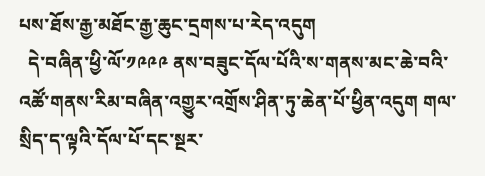པས་ཐོས་རྒྱ་མཐོང་རྒྱ་ཆུང་དྲགས་པ་རེད་འདུག
  དེ་བཞིན་ཕྱི་ལོ་༡༩༩༩ ནས་བཟུང་དོལ་པོའི་ས་གནས་མང་ཆེ་བའི་འཚོ་གནས་རིམ་བཞིན་འགྱུར་འགྲོས་ཤིན་ཏུ་ཆེན་པོ་ཕྱིན་འདུག གལ་སྲིད་ད་ལྟའི་དོལ་པོ་དང་སྔར་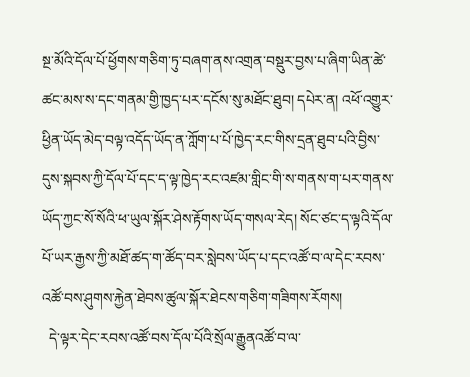སྔ་མོའི་དོལ་པོ་ཕྱོགས་གཅིག་ཏུ་བཞག་ནས་འགྲན་བསྡུར་བྱས་པ་ཞིག་ཡིན་ཚེ་ཚང་མས་ས་དང་གནམ་གྱི་ཁྱད་པར་དངོས་སུ་མཐོང་ཐུབ། དཔེར་ན། འཕོ་འགྱུར་ཕྱིན་ཡོད་མེད་བལྟ་འདོད་ཡོད་ན་ཀློག་པ་པོ་ཁྱེད་རང་གིས་དྲན་ཐུབ་པའི་བྱིས་དུས་སྐབས་ཀྱི་དོལ་པོ་དང་ད་ལྟ་ཁྱེད་རང་འཛམ་གླིང་གི་ས་གནས་ག་པར་གནས་ཡོད་ཀྱང་སོ་སོའི་ཕ་ཡུལ་སྐོར་ཤེས་རྟོགས་ཡོད་གསལ་རེད། སོང་ཙང་ད་ལྟའི་དོལ་པོ་ཡར་རྒྱས་ཀྱི་མཐོ་ཚད་ག་ཚོད་བར་སླེབས་ཡོད་པ་དང་འཚོ་བ་ལ་དེང་རབས་འཚོ་བས་ཤུགས་རྐྱེན་ཐེབས་ཚུལ་སྐོར་ཐེངས་གཅིག་གཟིགས་རོགས།
  དེ་ལྟར་དེང་རབས་འཚོ་བས་དོལ་པོའི་སྲོལ་རྒྱུནའཚོ་བ་ལ་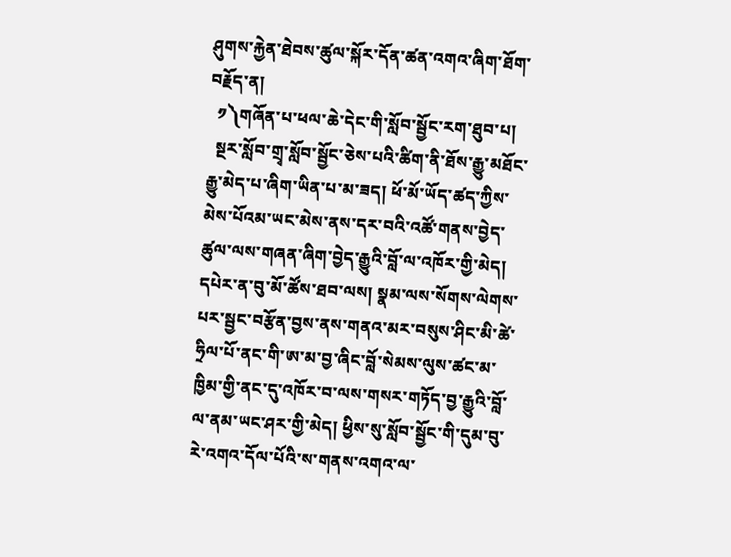ཤུགས་རྐྱེན་ཐེབས་ཚུལ་སྐོར་དོན་ཚན་འགའ་ཞིག་ཐོག་བརྗོད་ན།
  ༡༽གཞོན་པ་ཕལ་ཆེ་དེང་གི་སློབ་སྦྱོང་རག་ཐུབ་པ།
  སྔར་སློབ་གྲྭ་སློབ་སྦྱོང་ཅེས་པའི་ཚིག་ནི་ཐོས་རྒྱུ་མཐོང་རྒྱུ་མེད་པ་ཞིག་ཡིན་པ་མ་ཟད། ཕོ་མོ་ཡོད་ཚད་ཀྱིས་མེས་པོའམ་ཡང་མེས་ནས་དར་བའི་འཚོ་གནས་བྱེད་ཚུལ་ལས་གཞན་ཞིག་བྱེད་རྒྱུའི་བློ་ལ་འཁོར་གྱི་མེད། དཔེར་ན་བུ་མོ་ཚོས་ཐབ་ལས། སྣམ་ལས་སོགས་ལེགས་པར་སྦྱང་བརྩོན་བྱས་ནས་གནའ་མར་བསུས་ཤིང་མི་ཚེ་ཧྲིལ་པོ་ནང་གི་ཨ་མ་བྱ་ཞིང་བློ་སེམས་ལུས་ཚང་མ་ཁྱིམ་གྱི་ནང་དུ་འཁོར་བ་ལས་གསར་གཏོད་བྱ་རྒྱུའི་བློ་ལ་ནམ་ཡང་ཤར་གྱི་མེད། ཕྱིས་སུ་སློབ་སྦྱོང་གི་དུམ་བུ་རེ་འགའ་དོལ་པོའི་ས་གནས་འགའ་ལ་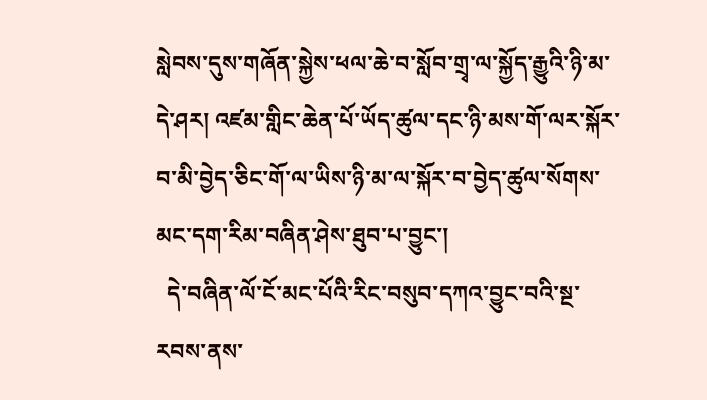སླེབས་དུས་གཞོན་སྐྱེས་ཕལ་ཆེ་བ་སློབ་གྲྭ་ལ་སྐྱོད་རྒྱུའི་ཉི་མ་དེ་ཤར། འཛམ་གླིང་ཆེན་པོ་ཡོད་ཚུལ་དང་ཉི་མས་གོ་ལར་སྐོར་བ་མི་བྱེད་ཅིང་གོ་ལ་ཡིས་ཉི་མ་ལ་སྐོར་བ་བྱེད་ཚུལ་སོགས་མང་དག་རིམ་བཞིན་ཤེས་ཐུབ་པ་བྱུང་།
  དེ་བཞིན་ལོ་ངོ་མང་པོའི་རིང་བསུབ་དཀའ་བྱུང་བའི་སྔ་རབས་ནས་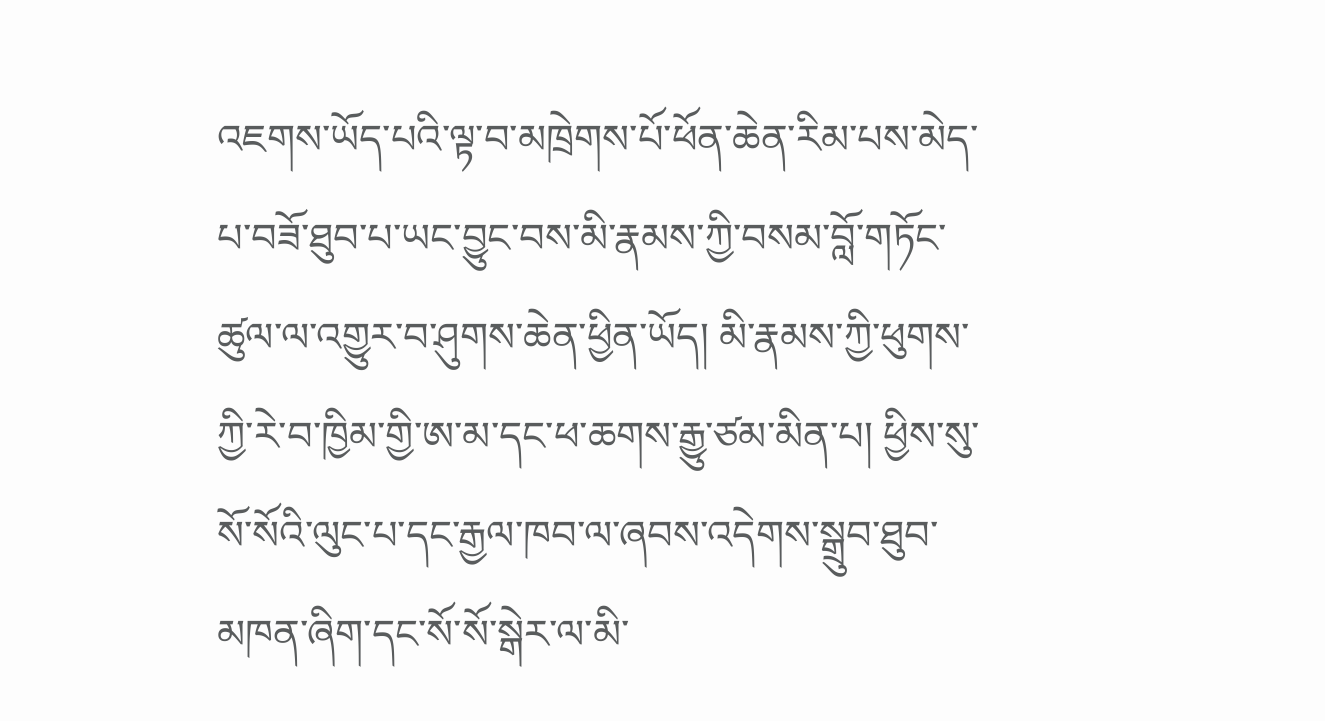འཇགས་ཡོད་པའི་ལྟ་བ་མཁྲེགས་པོ་ཕོན་ཆེན་རིམ་པས་མེད་པ་བཟོ་ཐུབ་པ་ཡང་བྱུང་བས་མི་རྣམས་ཀྱི་བསམ་བློ་གཏོང་ཚུལ་ལ་འགྱུར་བ་ཤུགས་ཆེན་ཕྱིན་ཡོད། མི་རྣམས་ཀྱི་ཕུགས་ཀྱི་རེ་བ་ཁྱིམ་གྱི་ཨ་མ་དང་ཕ་ཆགས་རྒྱུ་ཙམ་མིན་པ། ཕྱིས་སུ་སོ་སོའི་ལུང་པ་དང་རྒྱལ་ཁབ་ལ་ཞབས་འདེགས་སྒྲུབ་ཐུབ་མཁན་ཞིག་དང་སོ་སོ་སྒེར་ལ་མི་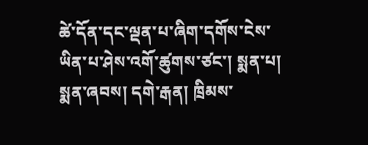ཚེ་དོན་དང་ལྡན་པ་ཞིག་དགོས་ངེས་ཡིན་པ་ཤེས་འགོ་ཚུགས་ཙང་། སྨན་པ། སྨན་ཞབས། དགེ་རྒན། ཁྲིམས་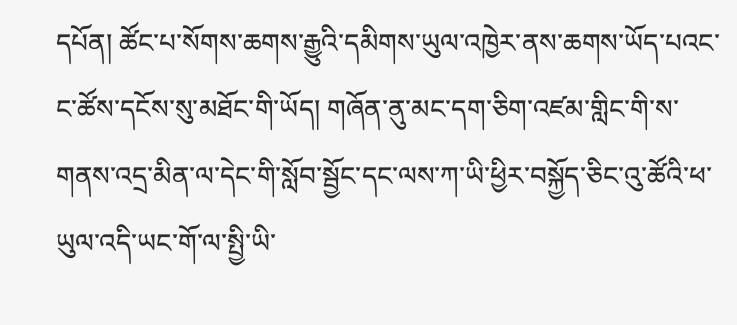དཔོན། ཚོང་པ་སོགས་ཆགས་རྒྱུའི་དམིགས་ཡུལ་འཁྱེར་ནས་ཆགས་ཡོད་པའང་ང་ཚོས་དངོས་སུ་མཐོང་གི་ཡོད། གཞོན་ནུ་མང་དག་ཅིག་འཛམ་གླིང་གི་ས་གནས་འདྲ་མིན་ལ་དེང་གི་སློབ་སྦྱོང་དང་ལས་ཀ་ཡི་ཕྱིར་བསྐྱོད་ཅིང་འུ་ཚོའི་ཕ་ཡུལ་འདི་ཡང་གོ་ལ་སྤྱི་ཡི་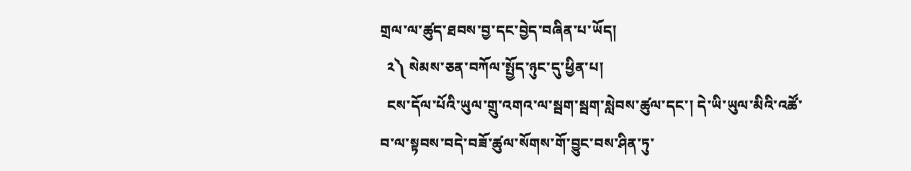གྲལ་ལ་ཚུད་ཐབས་བྱ་དང་བྱེད་བཞིན་པ་ཡོད།
  ༢༽ སེམས་ཅན་བཀོལ་སྤྱོད་ཉུང་དུ་ཕྱིན་པ།
  ངས་དོལ་པོའི་ཡུལ་གྲུ་འགའ་ལ་སྦག་སྦག་སླེབས་ཚུལ་དང་། དེ་ཡི་ཡུལ་མིའི་འཚོ་བ་ལ་སྟབས་བདེ་བཟོ་ཚུལ་སོགས་གོ་བྱུང་བས་ཤིན་ཏུ་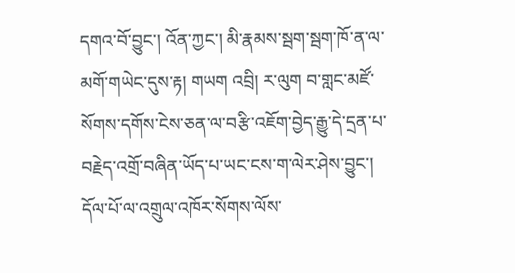དགའ་བོ་བྱུང་། འོན་ཀྱང་། མི་རྣམས་སྦག་སྦག་ཁོ་ན་ལ་མགོ་གཡེང་དུས་རྟ། གཡག འབྲི། ར་ལུག བ་གླང་མཛོ་སོགས་དགོས་ངེས་ཅན་ལ་བརྩི་འཇོག་བྱེད་རྒྱུ་དེ་དྲན་པ་བརྗེད་འགྲོ་བཞིན་ཡོད་པ་ཡང་ངས་ག་ལེར་ཤེས་བྱུང་། དོལ་པོ་ལ་འགྲུལ་འཁོར་སོགས་ལོས་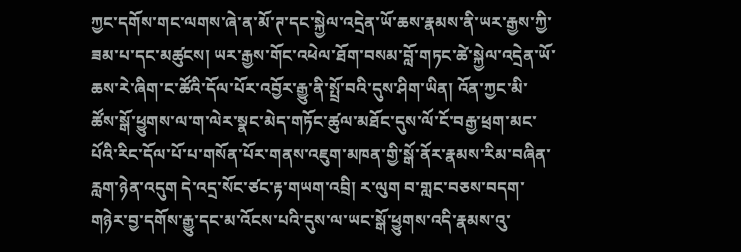ཀྱང་དགོས་གང་ལགས་ཞེ་ན་མོ་ཊ་དང་སྐྱེལ་འདྲེན་ཡོ་ཆས་རྣམས་ནི་ཡར་རྒྱས་ཀྱི་ཟམ་པ་དང་མཚུངས། ཡར་རྒྱས་གོང་འཕེལ་ཐོག་བསམ་བློ་གཏང་ཚེ་སྐྱེལ་འདྲེན་ཡོ་ཆས་རེ་ཞིག་ང་ཚོའི་དོལ་པོར་འབྱོར་རྒྱུ་ནི་སྤྲོ་བའི་དུས་ཤིག་ཡིན། འོན་ཀྱང་མི་ཚོས་སྒོ་ཕྱུགས་ལ་ག་ལེར་སྣང་མེད་གཏོང་ཚུལ་མཐོང་དུས་ལོ་ངོ་བརྒྱ་ཕྲག་མང་པོའི་རིང་དོལ་པོ་པ་གསོན་པོར་གནས་འཇུག་མཁན་གྱི་སྒོ་ནོར་རྣམས་རིམ་བཞིན་རླག་ཉེན་འདུག དེ་འདྲ་སོང་ཙང་རྟ་གཡག་འབྲི། ར་ལུག བ་གླང་བཅས་བདག་གཉེར་བྱ་དགོས་རྒྱུ་དང་མ་འོངས་པའི་དུས་ལ་ཡང་སྒོ་ཕྱུགས་འདི་རྣམས་འུ་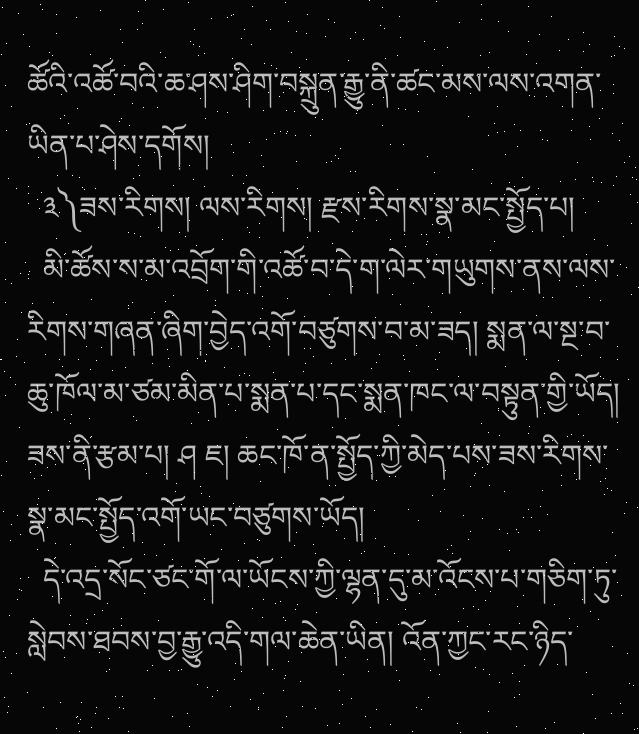ཚོའི་འཚོ་བའི་ཆ་ཤས་ཤིག་བསྐྲུན་རྒྱུ་ནི་ཚང་མས་ལས་འགན་ཡིན་པ་ཤེས་དགོས།
  ༣༽ཟས་རིགས། ལས་རིགས། རྫས་རིགས་སྣ་མང་སྤྱོད་པ།
  མི་ཚོས་ས་མ་འབྲོག་གི་འཚོ་བ་དེ་ག་ལེར་གཡུགས་ནས་ལས་རིགས་གཞན་ཞིག་བྱེད་འགོ་བཙུགས་བ་མ་ཟད། སྨན་ལ་སྔ་བ་ཆུ་ཁོལ་མ་ཙམ་མིན་པ་སྨན་པ་དང་སྨན་ཁང་ལ་བསྟུན་གྱི་ཡོད། ཟས་ནི་རྩམ་པ། ཤ ཇ། ཆང་ཁོ་ན་སྤྱོད་ཀྱི་མེད་པས་ཟས་རིགས་སྣ་མང་སྤྱོད་འགོ་ཡང་བཙུགས་ཡོད།
  དེ་འདྲ་སོང་ཙང་གོ་ལ་ཡོངས་ཀྱི་ལྷན་དུ་མ་འོངས་པ་གཅིག་ཏུ་སླེབས་ཐབས་བྱ་རྒྱུ་འདི་གལ་ཆེན་ཡིན། འོན་ཀྱང་རང་ཉིད་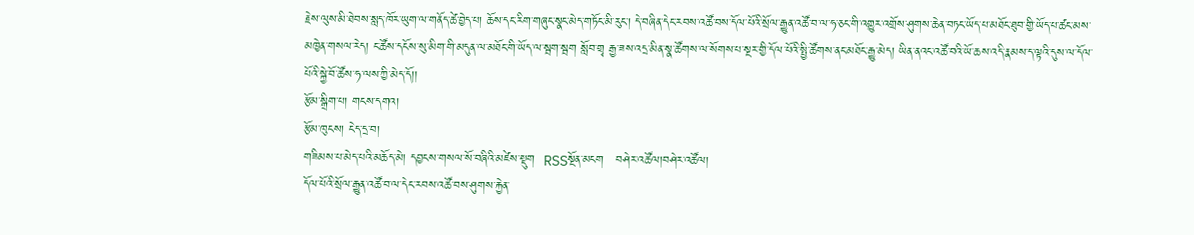རྗེས་ལུས་མི་ཐེབས་སླད་ཁོར་ཡུག་ལ་གནོད་ཚེ་བྱེད་པ། ཆོས་དང་རིག་གཞུང་སྣང་མེད་གཏོང་མི་རུང་། དེ་བཞིན་དེང་རབས་འཚོ་བས་དོལ་པོའི་སྲོལ་རྒྱུན་འཚོ་བ་ལ་ཧ་ཅང་གི་འགྱུར་འགྲོས་ཤུགས་ཆེན་བཏང་ཡོད་པ་མཐོང་ཐུབ་གྱི་ཡོད་པ་ཚང་མས་མཁྱེན་གསལ་རེད། ང་ཚོས་དངོས་སུ་མིག་གི་མདུན་ལ་མཐོང་གི་ཡོད་ལ་སྦག་སྦག སློབ་གྲྭ རྒྱ་ཟས་འདྲ་མིན་སྣ་ཚོགས་ལ་སོགས་པ་སྔར་གྱི་དོལ་པོའི་སྤྱི་ཚོགས་ནང་མཐོང་རྒྱུ་མེད། ཡིན་ནའང་འཚོ་བའི་ཡོ་ཆས་འདི་རྣམས་ད་ལྟའི་དུས་ལ་དོལ་པོའི་སྐྱེ་བོ་ཚོས་ཧ་ལས་ཀྱི་མེད་དོ།།
རྩོམ་སྒྲིག་པ། གངས་དགའ།
རྩོམ་ཁུངས། ངེད་དྲ་བ།
གཟིམས་པ་མེད་པའི་མཆོད་མེ། དབྱངས་གསལ་སོ་བཞིའི་མཛེས་སྡུག  RSSསྔོན་མངག   བཤེར་འཚོལ།བཤེར་འཚོལ།
དོལ་པོའི་སྲོལ་རྒྱུན་འཚོ་བ་ལ་དེང་རབས་འཚོ་བས་ཤུགས་རྐྱེན་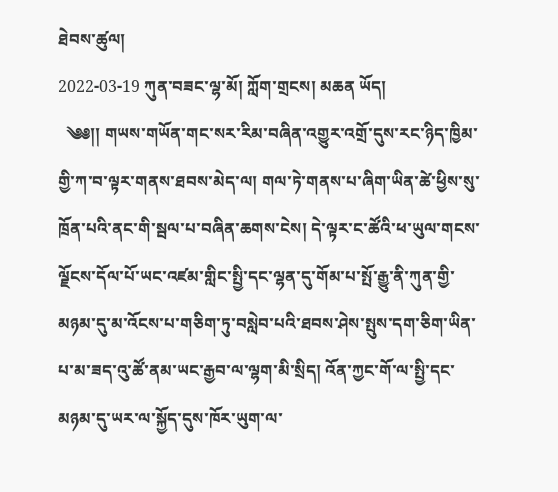ཐེབས་ཚུལ།
2022-03-19 ཀུན་བཟང་ལྷ་མོ། ཀློག་གྲངས། མཆན ཡོད།
  ༄༅།། གཡས་གཡོན་གང་སར་རིམ་བཞིན་འགྱུར་འགྲོ་དུས་རང་ཉིད་ཁྱིམ་གྱི་ཀ་བ་ལྟར་གནས་ཐབས་མེད་ལ། གལ་ཏེ་གནས་པ་ཞིག་ཡིན་ཚེ་ཕྱིས་སུ་ཁྲོན་པའི་ནང་གི་སྦལ་པ་བཞིན་ཆགས་ངེས། དེ་ལྟར་ང་ཚོའི་ཕ་ཡུལ་གངས་ལྗོངས་དོལ་པོ་ཡང་འཛམ་གླིང་སྤྱི་དང་ལྷན་དུ་གོམ་པ་སྤོ་རྒྱུ་ནི་ཀུན་གྱི་མཉམ་དུ་མ་འོངས་པ་གཅིག་ཏུ་བསླེབ་པའི་ཐབས་ཤེས་སྤུས་དག་ཅིག་ཡིན་པ་མ་ཟད་འུ་ཚོ་ནམ་ཡང་རྒྱབ་ལ་ལྷག་མི་སྲིད། འོན་ཀྱང་གོ་ལ་སྤྱི་དང་མཉམ་དུ་ཡར་ལ་སྐྱོད་དུས་ཁོར་ཡུག་ལ་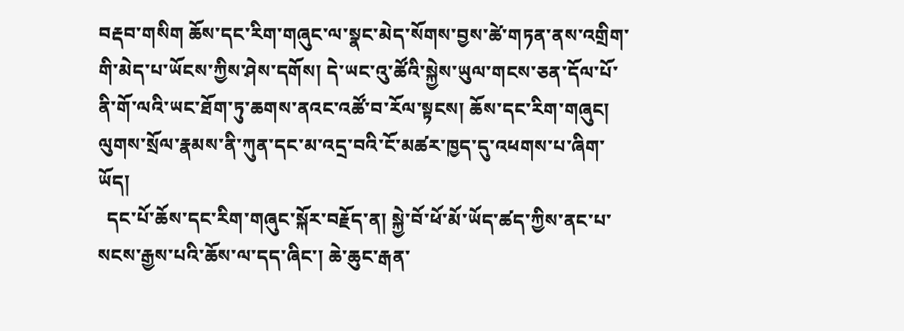བརྡབ་གསིག ཆོས་དང་རིག་གཞུང་ལ་སྣང་མེད་སོགས་བྱས་ཚེ་གཏན་ནས་འགྲིག་གི་མེད་པ་ཡོངས་ཀྱིས་ཤེས་དགོས། དེ་ཡང་འུ་ཚོའི་སྐྱེས་ཡུལ་གངས་ཅན་དོལ་པོ་ནི་གོ་ལའི་ཡང་ཐོག་ཏུ་ཆགས་ནའང་འཚོ་བ་རོལ་སྟངས། ཆོས་དང་རིག་གཞུང། ལུགས་སྲོལ་རྣམས་ནི་ཀུན་དང་མ་འདྲ་བའི་ངོ་མཚར་ཁྱད་དུ་འཕགས་པ་ཞིག་ཡོད།
  དང་པོ་ཆོས་དང་རིག་གཞུང་སྐོར་བརྗོད་ན། སྐྱེ་བོ་ཕོ་མོ་ཡོད་ཚད་ཀྱིས་ནང་པ་སངས་རྒྱས་པའི་ཆོས་ལ་དད་ཞིང་། ཆེ་ཆུང་རྒན་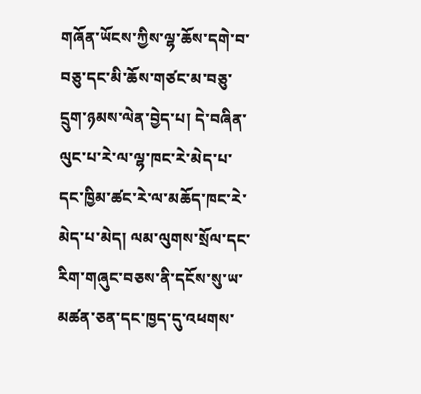གཞོན་ཡོངས་ཀྱིས་ལྷ་ཆོས་དགེ་བ་བཅུ་དང་མི་ཆོས་གཙང་མ་བཅུ་དྲུག་ཉམས་ལེན་བྱེད་པ། དེ་བཞིན་ལུང་པ་རེ་ལ་ལྷ་ཁང་རེ་མེད་པ་དང་ཁྱིམ་ཚང་རེ་ལ་མཆོད་ཁང་རེ་མེད་པ་མེད། ལམ་ལུགས་སྲོལ་དང་རིག་གཞུང་བཅས་ནི་དངོས་སུ་ཡ་མཚན་ཅན་དང་ཁྱད་དུ་འཕགས་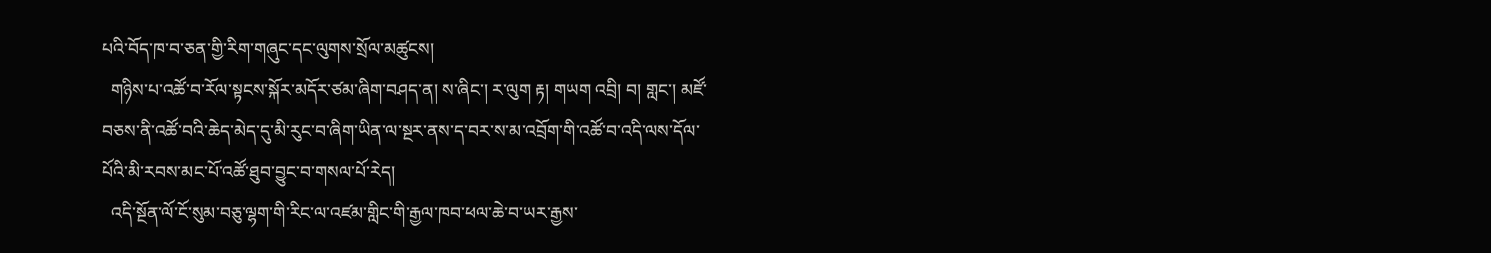པའི་བོད་ཁ་བ་ཅན་གྱི་རིག་གཞུང་དང་ལུགས་སྲོལ་མཚུངས།
  གཉིས་པ་འཚོ་བ་རོལ་སྟངས་སྐོར་མདོར་ཙམ་ཞིག་བཤད་ན། ས་ཞིང་། ར་ལུག རྟ། གཡག འབྲི། བ། གླང་། མཛོ་བཅས་ནི་འཚོ་བའི་ཆེད་མེད་དུ་མི་རུང་བ་ཞིག་ཡིན་ལ་སྔར་ནས་ད་བར་ས་མ་འབྲོག་གི་འཚོ་བ་འདི་ལས་དོལ་པོའི་མི་རབས་མང་པོ་འཚོ་ཐུབ་བྱུང་བ་གསལ་པོ་རེད།
  འདི་སྔོན་ལོ་ངོ་སུམ་བཅུ་ལྷག་གི་རིང་ལ་འཛམ་གླིང་གི་རྒྱལ་ཁབ་ཕལ་ཆེ་བ་ཡར་རྒྱས་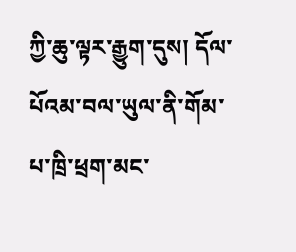ཀྱི་ཆུ་ལྟར་རྒྱུག་དུས། དོལ་པོའམ་བལ་ཡུལ་ནི་གོམ་པ་ཁྲི་ཕྲག་མང་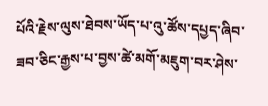པོའི་རྗེས་ལུས་ཐེབས་ཡོད་པ་འུ་ཚོས་དཔྱད་ཞིབ་ཟབ་ཅིང་རྒྱས་པ་བྱས་ཚེ་མགོ་མཇུག་བར་ཤེས་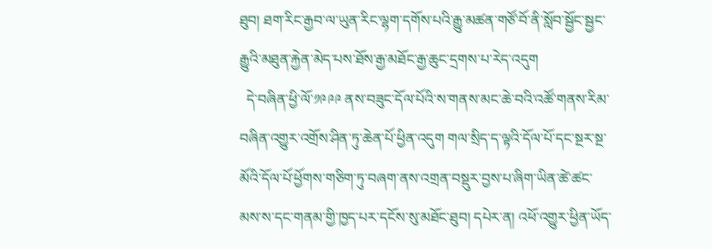ཐུབ། ཐག་རིང་རྒྱབ་ལ་ཡུན་རིང་ལྷག་དགོས་པའི་རྒྱུ་མཚན་གཙོ་བོ་ནི་སློབ་སྦྱོང་སྦྱང་རྒྱུའི་མཐུན་རྐྱེན་མེད་པས་ཐོས་རྒྱ་མཐོང་རྒྱ་ཆུང་དྲགས་པ་རེད་འདུག
  དེ་བཞིན་ཕྱི་ལོ་༡༩༩༩ ནས་བཟུང་དོལ་པོའི་ས་གནས་མང་ཆེ་བའི་འཚོ་གནས་རིམ་བཞིན་འགྱུར་འགྲོས་ཤིན་ཏུ་ཆེན་པོ་ཕྱིན་འདུག གལ་སྲིད་ད་ལྟའི་དོལ་པོ་དང་སྔར་སྔ་མོའི་དོལ་པོ་ཕྱོགས་གཅིག་ཏུ་བཞག་ནས་འགྲན་བསྡུར་བྱས་པ་ཞིག་ཡིན་ཚེ་ཚང་མས་ས་དང་གནམ་གྱི་ཁྱད་པར་དངོས་སུ་མཐོང་ཐུབ། དཔེར་ན། འཕོ་འགྱུར་ཕྱིན་ཡོད་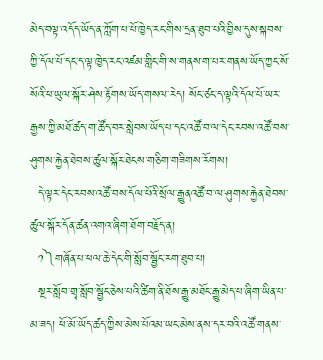མེད་བལྟ་འདོད་ཡོད་ན་ཀློག་པ་པོ་ཁྱེད་རང་གིས་དྲན་ཐུབ་པའི་བྱིས་དུས་སྐབས་ཀྱི་དོལ་པོ་དང་ད་ལྟ་ཁྱེད་རང་འཛམ་གླིང་གི་ས་གནས་ག་པར་གནས་ཡོད་ཀྱང་སོ་སོའི་ཕ་ཡུལ་སྐོར་ཤེས་རྟོགས་ཡོད་གསལ་རེད། སོང་ཙང་ད་ལྟའི་དོལ་པོ་ཡར་རྒྱས་ཀྱི་མཐོ་ཚད་ག་ཚོད་བར་སླེབས་ཡོད་པ་དང་འཚོ་བ་ལ་དེང་རབས་འཚོ་བས་ཤུགས་རྐྱེན་ཐེབས་ཚུལ་སྐོར་ཐེངས་གཅིག་གཟིགས་རོགས།
  དེ་ལྟར་དེང་རབས་འཚོ་བས་དོལ་པོའི་སྲོལ་རྒྱུནའཚོ་བ་ལ་ཤུགས་རྐྱེན་ཐེབས་ཚུལ་སྐོར་དོན་ཚན་འགའ་ཞིག་ཐོག་བརྗོད་ན།
  ༡༽གཞོན་པ་ཕལ་ཆེ་དེང་གི་སློབ་སྦྱོང་རག་ཐུབ་པ།
  སྔར་སློབ་གྲྭ་སློབ་སྦྱོང་ཅེས་པའི་ཚིག་ནི་ཐོས་རྒྱུ་མཐོང་རྒྱུ་མེད་པ་ཞིག་ཡིན་པ་མ་ཟད། ཕོ་མོ་ཡོད་ཚད་ཀྱིས་མེས་པོའམ་ཡང་མེས་ནས་དར་བའི་འཚོ་གནས་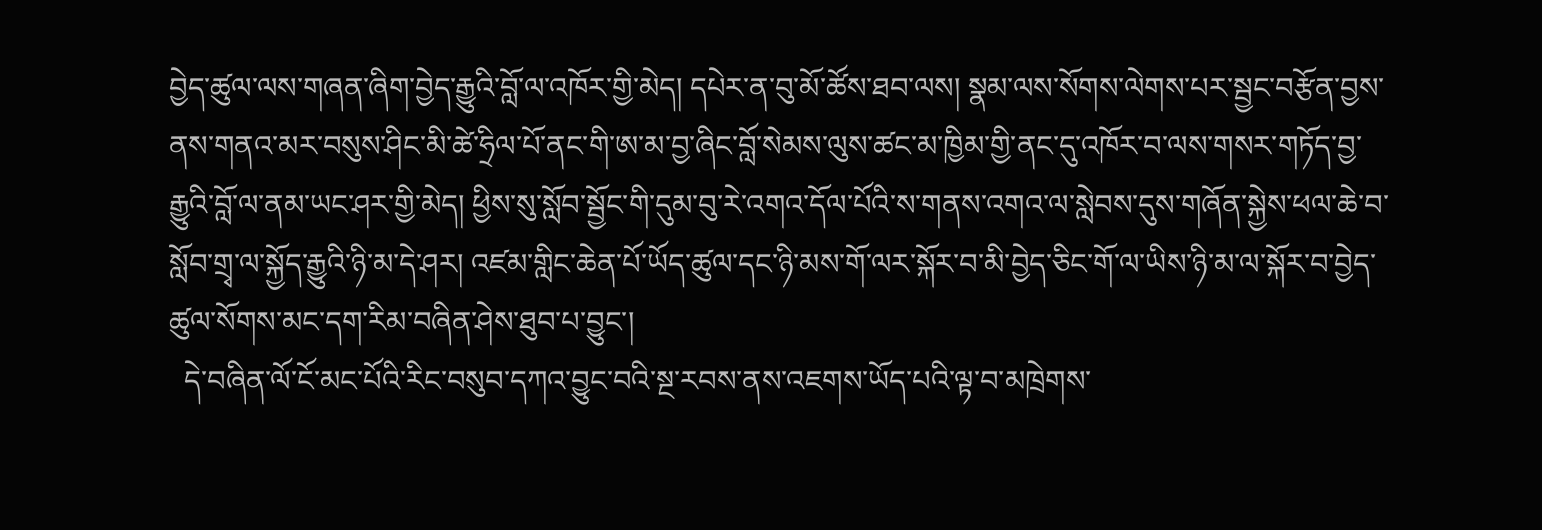བྱེད་ཚུལ་ལས་གཞན་ཞིག་བྱེད་རྒྱུའི་བློ་ལ་འཁོར་གྱི་མེད། དཔེར་ན་བུ་མོ་ཚོས་ཐབ་ལས། སྣམ་ལས་སོགས་ལེགས་པར་སྦྱང་བརྩོན་བྱས་ནས་གནའ་མར་བསུས་ཤིང་མི་ཚེ་ཧྲིལ་པོ་ནང་གི་ཨ་མ་བྱ་ཞིང་བློ་སེམས་ལུས་ཚང་མ་ཁྱིམ་གྱི་ནང་དུ་འཁོར་བ་ལས་གསར་གཏོད་བྱ་རྒྱུའི་བློ་ལ་ནམ་ཡང་ཤར་གྱི་མེད། ཕྱིས་སུ་སློབ་སྦྱོང་གི་དུམ་བུ་རེ་འགའ་དོལ་པོའི་ས་གནས་འགའ་ལ་སླེབས་དུས་གཞོན་སྐྱེས་ཕལ་ཆེ་བ་སློབ་གྲྭ་ལ་སྐྱོད་རྒྱུའི་ཉི་མ་དེ་ཤར། འཛམ་གླིང་ཆེན་པོ་ཡོད་ཚུལ་དང་ཉི་མས་གོ་ལར་སྐོར་བ་མི་བྱེད་ཅིང་གོ་ལ་ཡིས་ཉི་མ་ལ་སྐོར་བ་བྱེད་ཚུལ་སོགས་མང་དག་རིམ་བཞིན་ཤེས་ཐུབ་པ་བྱུང་།
  དེ་བཞིན་ལོ་ངོ་མང་པོའི་རིང་བསུབ་དཀའ་བྱུང་བའི་སྔ་རབས་ནས་འཇགས་ཡོད་པའི་ལྟ་བ་མཁྲེགས་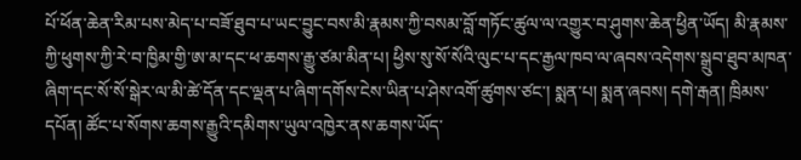པོ་ཕོན་ཆེན་རིམ་པས་མེད་པ་བཟོ་ཐུབ་པ་ཡང་བྱུང་བས་མི་རྣམས་ཀྱི་བསམ་བློ་གཏོང་ཚུལ་ལ་འགྱུར་བ་ཤུགས་ཆེན་ཕྱིན་ཡོད། མི་རྣམས་ཀྱི་ཕུགས་ཀྱི་རེ་བ་ཁྱིམ་གྱི་ཨ་མ་དང་ཕ་ཆགས་རྒྱུ་ཙམ་མིན་པ། ཕྱིས་སུ་སོ་སོའི་ལུང་པ་དང་རྒྱལ་ཁབ་ལ་ཞབས་འདེགས་སྒྲུབ་ཐུབ་མཁན་ཞིག་དང་སོ་སོ་སྒེར་ལ་མི་ཚེ་དོན་དང་ལྡན་པ་ཞིག་དགོས་ངེས་ཡིན་པ་ཤེས་འགོ་ཚུགས་ཙང་། སྨན་པ། སྨན་ཞབས། དགེ་རྒན། ཁྲིམས་དཔོན། ཚོང་པ་སོགས་ཆགས་རྒྱུའི་དམིགས་ཡུལ་འཁྱེར་ནས་ཆགས་ཡོད་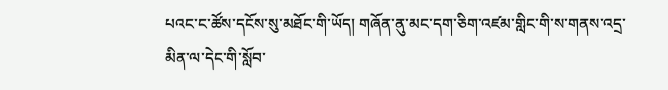པའང་ང་ཚོས་དངོས་སུ་མཐོང་གི་ཡོད། གཞོན་ནུ་མང་དག་ཅིག་འཛམ་གླིང་གི་ས་གནས་འདྲ་མིན་ལ་དེང་གི་སློབ་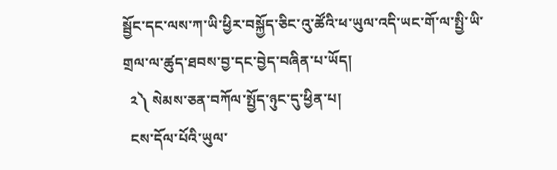སྦྱོང་དང་ལས་ཀ་ཡི་ཕྱིར་བསྐྱོད་ཅིང་འུ་ཚོའི་ཕ་ཡུལ་འདི་ཡང་གོ་ལ་སྤྱི་ཡི་གྲལ་ལ་ཚུད་ཐབས་བྱ་དང་བྱེད་བཞིན་པ་ཡོད།
  ༢༽ སེམས་ཅན་བཀོལ་སྤྱོད་ཉུང་དུ་ཕྱིན་པ།
  ངས་དོལ་པོའི་ཡུལ་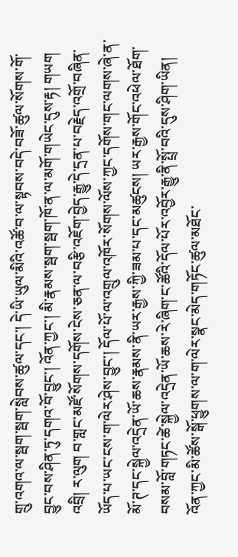གྲུ་འགའ་ལ་སྦག་སྦག་སླེབས་ཚུལ་དང་། དེ་ཡི་ཡུལ་མིའི་འཚོ་བ་ལ་སྟབས་བདེ་བཟོ་ཚུལ་སོགས་གོ་བྱུང་བས་ཤིན་ཏུ་དགའ་བོ་བྱུང་། འོན་ཀྱང་། མི་རྣམས་སྦག་སྦག་ཁོ་ན་ལ་མགོ་གཡེང་དུས་རྟ། གཡག འབྲི། ར་ལུག བ་གླང་མཛོ་སོགས་དགོས་ངེས་ཅན་ལ་བརྩི་འཇོག་བྱེད་རྒྱུ་དེ་དྲན་པ་བརྗེད་འགྲོ་བཞིན་ཡོད་པ་ཡང་ངས་ག་ལེར་ཤེས་བྱུང་། དོལ་པོ་ལ་འགྲུལ་འཁོར་སོགས་ལོས་ཀྱང་དགོས་གང་ལགས་ཞེ་ན་མོ་ཊ་དང་སྐྱེལ་འདྲེན་ཡོ་ཆས་རྣམས་ནི་ཡར་རྒྱས་ཀྱི་ཟམ་པ་དང་མཚུངས། ཡར་རྒྱས་གོང་འཕེལ་ཐོག་བསམ་བློ་གཏང་ཚེ་སྐྱེལ་འདྲེན་ཡོ་ཆས་རེ་ཞིག་ང་ཚོའི་དོལ་པོར་འབྱོར་རྒྱུ་ནི་སྤྲོ་བའི་དུས་ཤིག་ཡིན། འོན་ཀྱང་མི་ཚོས་སྒོ་ཕྱུགས་ལ་ག་ལེར་སྣང་མེད་གཏོང་ཚུལ་མཐོང་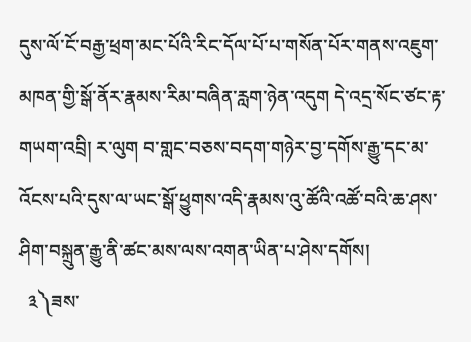དུས་ལོ་ངོ་བརྒྱ་ཕྲག་མང་པོའི་རིང་དོལ་པོ་པ་གསོན་པོར་གནས་འཇུག་མཁན་གྱི་སྒོ་ནོར་རྣམས་རིམ་བཞིན་རླག་ཉེན་འདུག དེ་འདྲ་སོང་ཙང་རྟ་གཡག་འབྲི། ར་ལུག བ་གླང་བཅས་བདག་གཉེར་བྱ་དགོས་རྒྱུ་དང་མ་འོངས་པའི་དུས་ལ་ཡང་སྒོ་ཕྱུགས་འདི་རྣམས་འུ་ཚོའི་འཚོ་བའི་ཆ་ཤས་ཤིག་བསྐྲུན་རྒྱུ་ནི་ཚང་མས་ལས་འགན་ཡིན་པ་ཤེས་དགོས།
  ༣༽ཟས་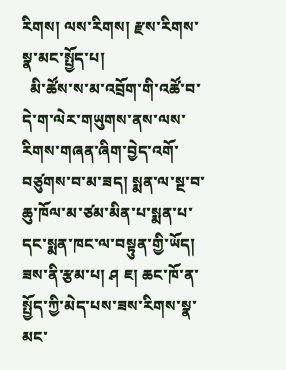རིགས། ལས་རིགས། རྫས་རིགས་སྣ་མང་སྤྱོད་པ།
  མི་ཚོས་ས་མ་འབྲོག་གི་འཚོ་བ་དེ་ག་ལེར་གཡུགས་ནས་ལས་རིགས་གཞན་ཞིག་བྱེད་འགོ་བཙུགས་བ་མ་ཟད། སྨན་ལ་སྔ་བ་ཆུ་ཁོལ་མ་ཙམ་མིན་པ་སྨན་པ་དང་སྨན་ཁང་ལ་བསྟུན་གྱི་ཡོད། ཟས་ནི་རྩམ་པ། ཤ ཇ། ཆང་ཁོ་ན་སྤྱོད་ཀྱི་མེད་པས་ཟས་རིགས་སྣ་མང་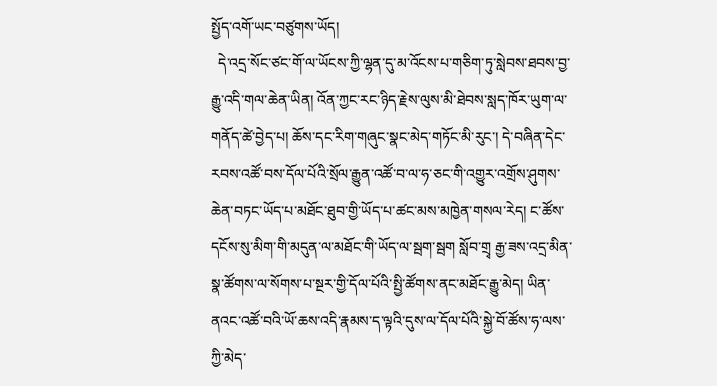སྤྱོད་འགོ་ཡང་བཙུགས་ཡོད།
  དེ་འདྲ་སོང་ཙང་གོ་ལ་ཡོངས་ཀྱི་ལྷན་དུ་མ་འོངས་པ་གཅིག་ཏུ་སླེབས་ཐབས་བྱ་རྒྱུ་འདི་གལ་ཆེན་ཡིན། འོན་ཀྱང་རང་ཉིད་རྗེས་ལུས་མི་ཐེབས་སླད་ཁོར་ཡུག་ལ་གནོད་ཚེ་བྱེད་པ། ཆོས་དང་རིག་གཞུང་སྣང་མེད་གཏོང་མི་རུང་། དེ་བཞིན་དེང་རབས་འཚོ་བས་དོལ་པོའི་སྲོལ་རྒྱུན་འཚོ་བ་ལ་ཧ་ཅང་གི་འགྱུར་འགྲོས་ཤུགས་ཆེན་བཏང་ཡོད་པ་མཐོང་ཐུབ་གྱི་ཡོད་པ་ཚང་མས་མཁྱེན་གསལ་རེད། ང་ཚོས་དངོས་སུ་མིག་གི་མདུན་ལ་མཐོང་གི་ཡོད་ལ་སྦག་སྦག སློབ་གྲྭ རྒྱ་ཟས་འདྲ་མིན་སྣ་ཚོགས་ལ་སོགས་པ་སྔར་གྱི་དོལ་པོའི་སྤྱི་ཚོགས་ནང་མཐོང་རྒྱུ་མེད། ཡིན་ནའང་འཚོ་བའི་ཡོ་ཆས་འདི་རྣམས་ད་ལྟའི་དུས་ལ་དོལ་པོའི་སྐྱེ་བོ་ཚོས་ཧ་ལས་ཀྱི་མེད་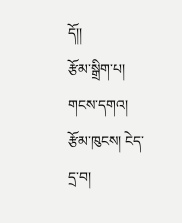དོ།།
རྩོམ་སྒྲིག་པ། གངས་དགའ།
རྩོམ་ཁུངས། ངེད་དྲ་བ།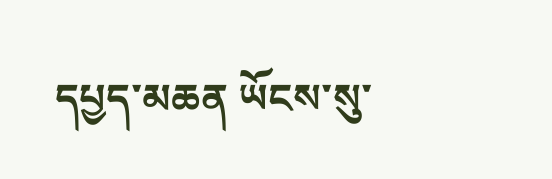དཔྱད་མཆན ཡོངས་སུ་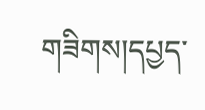གཟིགས།དཔྱད་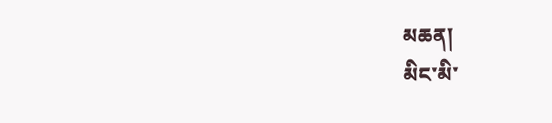མཆན།
མིང་མི་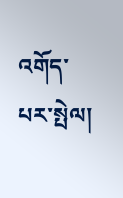འགོད་པར་སྤེལ།